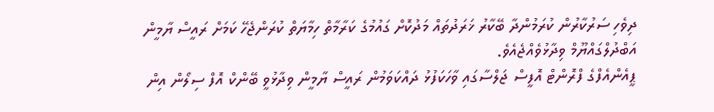ދިވެހި ސަރުކާރުން ކުރަމުންދާ ބޭކާރު ޚަރަދުތައް މަދުކޮށް ގައުމުގެ ކަރާމާތް ހިމާޔަތް ކުރަންޖެހޭ ކަމަށް ރައީސް ޔާމީން އަބްދުލްގައްޔޫމް ވިދާޅުވެއްޖެއެވެ.
ޕީއެންއެފްގެ ފްރޮންޓް އޮފީސް ޖަލްސާގައި ވާހަކަފުޅު ދައްކަވަމުން ރައީސް ޔާމީން ވިދާޅުވީ ބޭންކް އޮފް ސިލޯން އިން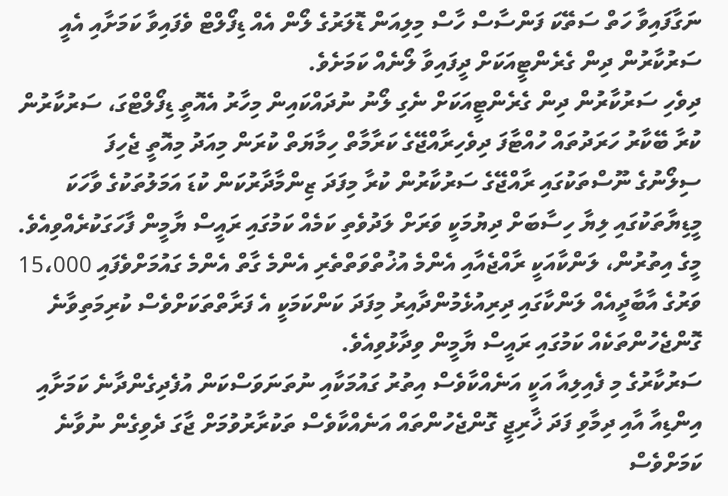ނަގާފައިވާ ހަތް ސަތޭކަ ފަންސާސް ހާސް މިލިއަން ޑޮލަރުގެ ލޯން އެއް ޑިފޯލްޓް ވެފައިވާ ކަމަށާއި އެއީ ސަރުކާރުން ދިން ގެރެންޓީއަކަށް ދީފައިވާ ލޯނެއް ކަމަށެވެ.
ދިވެހި ސަރުކާރުން ދިން ގެރެންޓީއަކަށް ނެގި ލޯނު ނުދައްކައިން މިހާރު އެއޮތީ ޑިފޯލްޓްގަ، ސަރުކާރުން ކުރާ ބޭކާރު ހަރަދުތައް ހުއްޓާފަ ދިވެހިރާއްޖޭގެ ކަރާމާތް ހިމާޔަތް ކުރަން މިއަދު މިއޮތީ ޖެހިފަ
ސިލޯނުގެ ނޫސްތަކުގައި ރާއްޖޭގެ ސަރުކާރުން ކުރާ މިފަދަ ޒިންމާދާރުކަން ކުޑަ އަމަލުތަކުގެ ވާހަކަ މީޑިޔާތަކުގައި ލިޔާ ހިސާބަށް ދިޔުމަކީ ވަރަށް ލަދުވެތި ކަމެއް ކަމުގައި ރައީސް ޔާމީން ފާހަގަކުރެއްވިއެވެ.
މީގެ އިތުރުން، ލަންކާއަކީ ރާއްޖެއާއި އެންމެ އުޚުތްވަތްތެރި އެންމެ ގާތް އެންމެ ގައުމަށްވެފައި 15،000 ވަރުގެ އާބާދީއެއް ލަންކާގައި ދިރިއުޅެމުންދާއިރު މިފަދަ ކަންކަމަކީ އެ ފަރާތްތަކަށްވެސް ކުރިމަތިވާނެ ގޮންޖެހުންތަކެއް ކަމުގައި ރައީސް ޔާމީން ވިދާޅުވިއެވެ.
ސަރުކާރުގެ މި ފެއިލިއާ އަކީ އަނެއްކާވެސް އިތުރު ގައުމަކާއި ނުތަނަވަސްކަން އުފެދިގެންދާނެ ކަމަށާއި އިންޑިއާ އާއި ދިމާވި ފަދަ ޚާރިޖީ ގޮންޖެހުންތައް އަނެއްކާވެސް ތަކުރާރުވުމަށް ޖާގަ ދެވިގެން ނުވާނެ ކަމަށްވެސް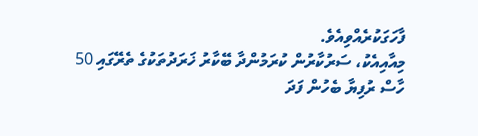ފާހަގަކުރެއްވިއެވެ.
މިއާއިއެކު، ސަރުކާރުން ކުރަމުންދާ ބޭކާރު ޚަރަދުތަކުގެ ތެރޭގައި 50 ހާސް ރުފިޔާ ބެހުން ފަދަ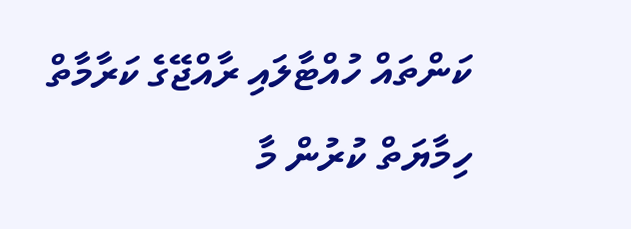ކަންތައް ހުއްޓާލައި ރާއްޖޭގެ ކަރާމާތް ހިމާޔަތް ކުރުން މާ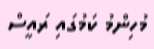މުހިންމު ކަމުގައި ރައީސް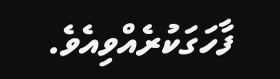ފާހަގަކުރެއްވިއެވެ.